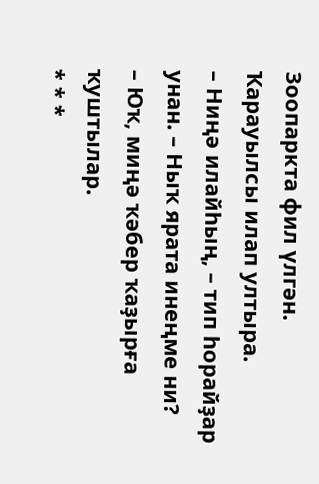Зоопаркта фил үлгән. Ҡарауылсы илап ултыра.
– Ниңә илайһың, – тип һорайҙар унан. – Ныҡ ярата инеңме ни?
– Юҡ, миңә ҡәбер ҡаҙырға ҡуштылар.
* * *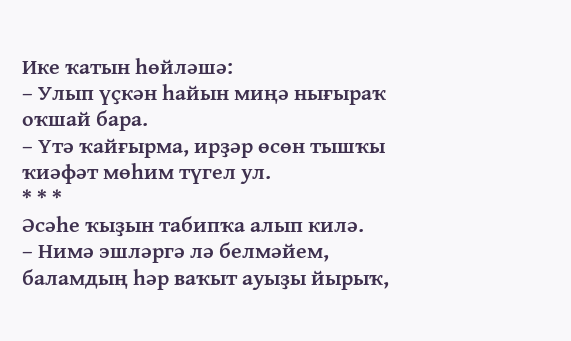Ике ҡатын һөйләшә:
– Улып үҫкән һайын миңә нығыраҡ оҡшай бара.
– Үтә ҡайғырма, ирҙәр өсөн тышҡы ҡиәфәт мөһим түгел ул.
* * *
Әсәһе ҡыҙын табипҡа алып килә.
– Нимә эшләргә лә белмәйем, баламдың һәр ваҡыт ауыҙы йырыҡ,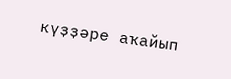күҙҙәре аҡайып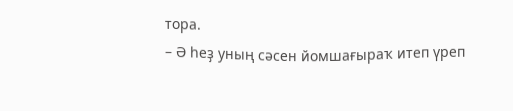тора.
– Ә һеҙ уның сәсен йомшағыраҡ итеп үреп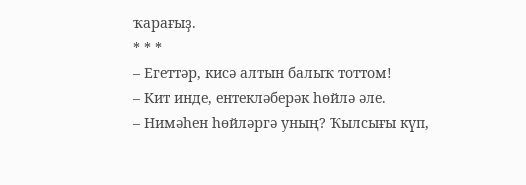ҡарағыҙ.
* * *
– Егеттәр, кисә алтын балыҡ тоттом!
– Кит инде, ентекләберәк һөйлә әле.
– Нимәһен һөйләргә уның? Ҡылсығы күп,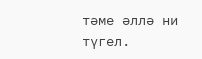тәме әллә ни түгел.